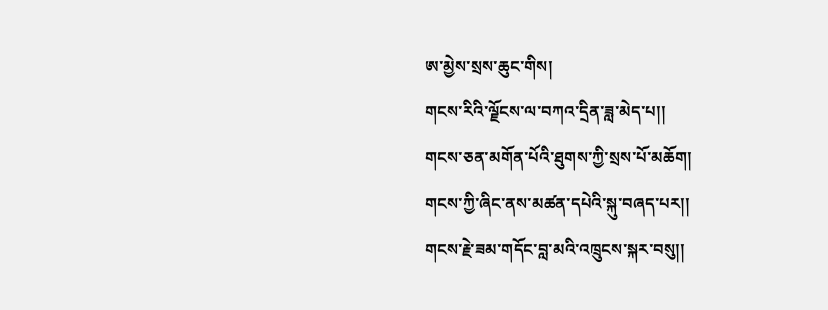ཨ་མྱེས་སྲས་ཆུང་གིས།
གངས་རིའི་ལྗོངས་ལ་བཀའ་དྲིན་ཟླ་མེད་པ།།
གངས་ཅན་མགོན་པོའི་ཐུགས་ཀྱི་སྲས་པོ་མཆོག།
གངས་ཀྱི་ཞིང་ནས་མཚན་དཔེའི་སྐུ་བཞད་པར།།
གངས་རྗེ་ཟམ་གདོང་བླ་མའི་འཁྲུངས་སྐར་བསུ།།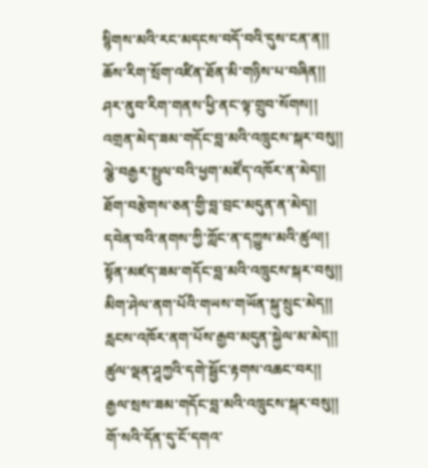སྙིགས་མའི་རང་མདངས་བདོ་བའི་དུས་ངན་ན།།
ཆོས་རིག་སྲོག་འཛིན་ཐོན་མི་གཉིས་པ་བཞིན།།
ཤར་ནུབ་རིག་གནས་ཕྱི་ནང་ལྟ་གྲུབ་སོགས།།
འགྲན་མེད་ཟམ་གདོང་བླ་མའི་འཁྲུངས་སྐར་བསུ།།
ལྕེ་བརྒྱར་སྤྲུལ་བའི་ཕྱག་མཛོད་འཁོར་ན་མེད།།
ཐོག་བརྩེགས་ཅན་གྱི་བླ་བྲང་མདུན་ན་མེད།།
དབེན་བའི་ནགས་ཀྱི་ཀློང་ན་དཀྱུས་མའི་ཚུལ།།
སྟོན་མཛད་ཟམ་གདོང་བླ་མའི་འཁྲུངས་སྐར་བསུ།།
མིག་ཤེལ་ནག་པོའི་གཡས་གཡོན་སྐུ་སྲུང་མེད།།
རླངས་འཁོར་ནག་པོས་རྒྱབ་མདུན་སྐྱེལ་མ་མེད།།
ཚུལ་ལྡན་ཤཱཀྱའི་དགེ་སྦྱོང་རྟགས་འཆང་བར།།
རྒྱལ་སྲས་ཟམ་གདོང་བླ་མའི་འཁྲུངས་སྐར་བསུ།།
གོ་སའི་དོན་དུ་ངོ་དགའ་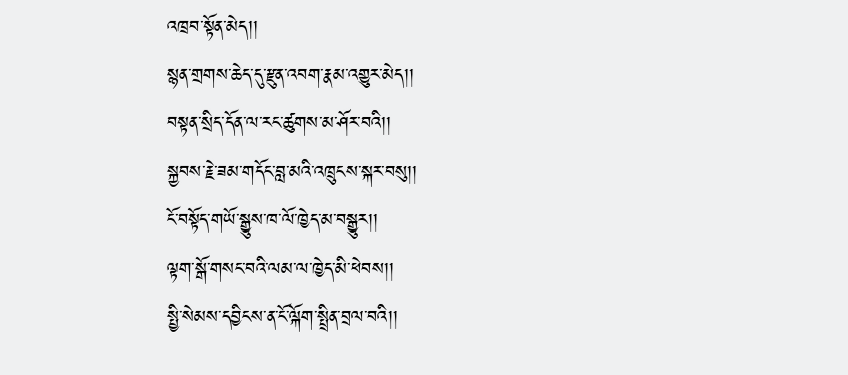འཁྲབ་སྟོན་མེད།།
སྙན་གྲགས་ཆེད་དུ་རྫུན་འབག་རྣམ་འགྱུར་མེད།།
བསྟན་སྲིད་དོན་ལ་རང་ཚུགས་མ་ཤོར་བའི།།
སྐྱབས་རྗེ་ཟམ་གདོང་བླ་མའི་འཁྲུངས་སྐར་བསུ།།
ངོ་བསྟོད་གཡོ་སྒྱུས་ཁ་ལོ་ཁྱེད་མ་བསྒྱུར།།
ལྟག་སྒོ་གསང་བའི་ལམ་ལ་ཁྱེད་མི་ཕེབས།།
སྤྱི་སེམས་དབྱིངས་ན་ངོ་ལྐོག་སྤྲིན་བྲལ་བའི།།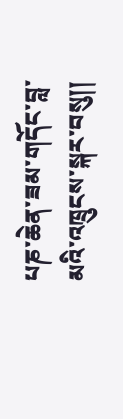པཎ་ཆེན་ཟམ་གདོང་བླ་མའི་འཁྲུངས་སྐར་བསུ།།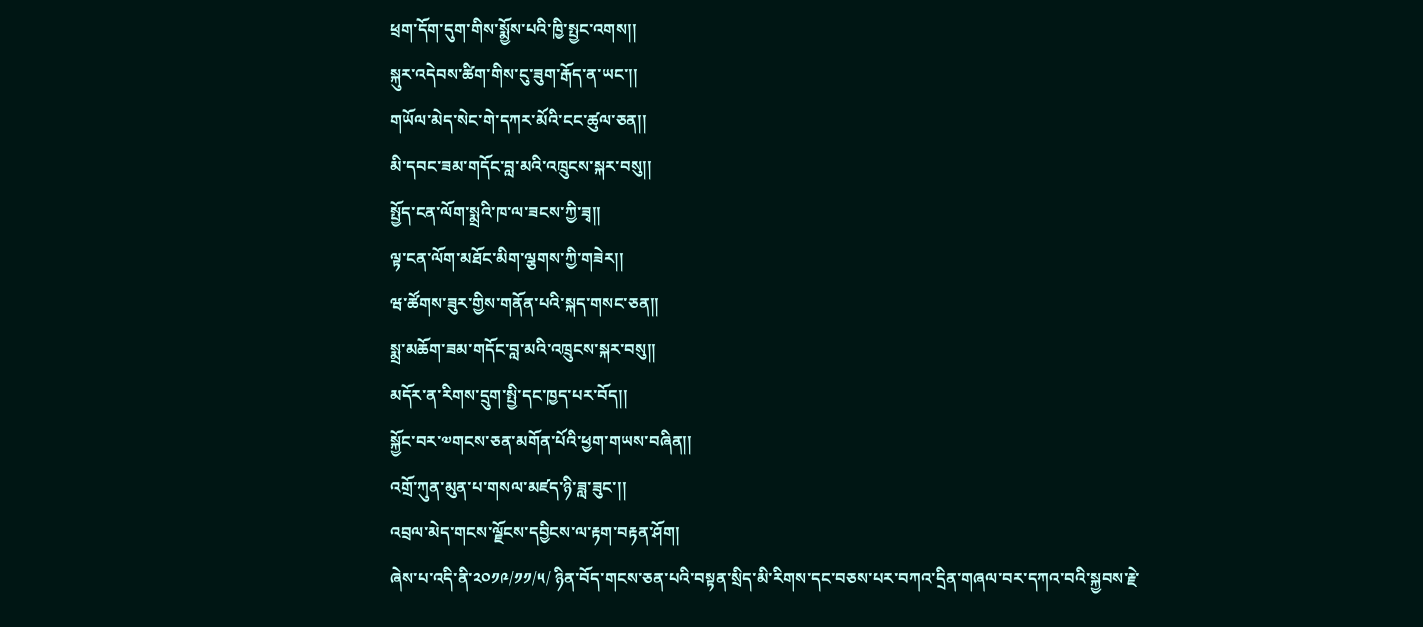ཕྲག་དོག་དུག་གིས་སྨྱོས་པའི་ཁྱི་སྤྱང་འགས།།
སྐུར་འདེབས་ཚིག་གིས་ངུ་ཟུག་རྒོད་ན་ཡང་།།
གཡོལ་མེད་སེང་གེ་དཀར་མོའི་ངང་ཚུལ་ཅན།།
མི་དབང་ཟམ་གདོང་བླ་མའི་འཁྲུངས་སྐར་བསུ།།
སྤྱོད་ངན་ལོག་སྨྲའི་ཁ་ལ་ཟངས་ཀྱི་ཟྭ།།
ལྟ་ངན་ལོག་མཐོང་མིག་ལྕགས་ཀྱི་གཟེར།།
ཝ་ཚོགས་ཟུར་གྱིས་གནོན་པའི་སྐད་གསང་ཅན།།
སྨྲ་མཆོག་ཟམ་གདོང་བླ་མའི་འཁྲུངས་སྐར་བསུ།།
མདོར་ན་རིགས་དྲུག་སྤྱི་དང་ཁྱད་པར་བོད།།
སྐྱོང་བར་༧གངས་ཅན་མགོན་པོའི་ཕྱག་གཡས་བཞིན།།
འགྲོ་ཀུན་མུན་པ་གསལ་མཛད་ཉི་ཟླ་ཟུང་།།
འབྲལ་མེད་གངས་ལྗོངས་དབྱིངས་ལ་རྟག་བརྟན་ཤོག།
ཞེས་པ་འདི་ནི་༢༠༡༩/༡༡/༥/ ཉིན་བོད་གངས་ཅན་པའི་བསྟན་སྲིད་མི་རིགས་དང་བཅས་པར་བཀའ་དྲིན་གཞལ་བར་དཀའ་བའི་སྐྱབས་རྗེ་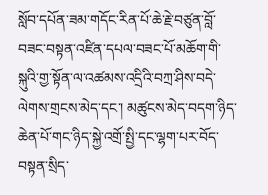སློབ་དཔོན་ཟམ་གདོང་རིན་པོ་ཆེ་རྗེ་བཙུན་བློ་བཟང་བསྟན་འཛིན་དཔལ་བཟང་པོ་མཆོག་གི་སྐུའི་གྱ་སྟོན་ལ་འཚམས་འདྲིའི་བཀྲ་ཤིས་བདེ་ལེགས་གྲངས་མེད་དང་། མཚུངས་མེད་བདག་ཉིད་ཆེན་པོ་གང་ཉིད་སྐྱེ་འགྲོ་སྤྱི་དང་ལྷག་པར་བོད་བསྟན་སྲིད་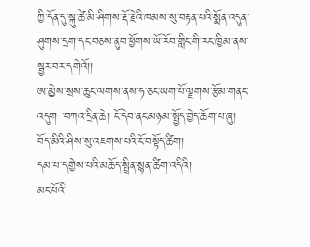ཀྱི་དོན་དུ་སྐུ་ཚེ་མི་ཤིགས་རྡོ་རྗེའི་ཁམས་སུ་བརྟན་པའི་སྨོན་འདུན་ཤུགས་དྲག་དང་བཅས་ནུབ་ཕྱོགས་ཡོ་རོབ་གླིང་གི་རང་ཁྱིམ་ནས་སྦྱར་བར་དགེའོ།།
ཨ་མྱེས་སྲས་ཆུང་ལགས་ནས་ཧ་ཅང་ཡག་པོ་ལྗགས་རྩོམ་གནང་འདུག ་བཀའ་དྲིན་ཆེ། ངོ་དེབ་ནང་མཉམ་སྤྱོད་བྱེད་ཆོག་པ་ཞུ།
བོད་མིའི་ཤིས་སུ་འཇགས་པའི་ངོ་བསྟོད་ཚིག།
དམ་པ་དགྱེས་པའི་མཆོད་སྤྲིན་སྙན་ཚིག་འདིའི།
མང་པོའི་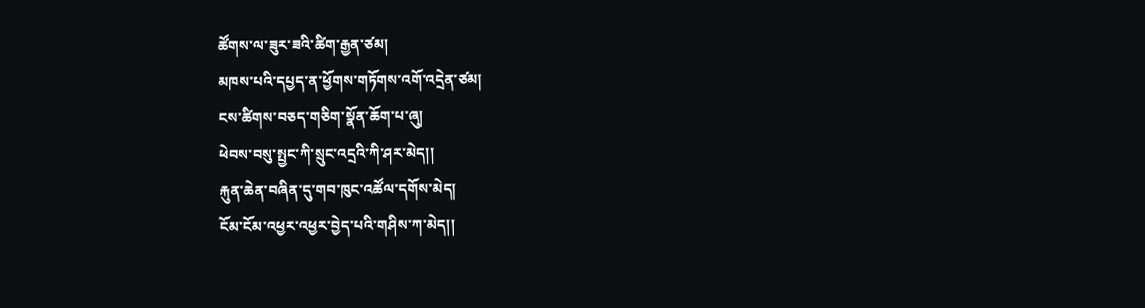ཚོགས་ལ་ཟུར་ཟའི་ཚིག་རྒྱན་ཙམ།
མཁས་པའི་དཔྱད་ན་ཕྱོགས་གཏོགས་འགོ་འདྲེན་ཙམ།
ངས་ཚིགས་བཅད་གཅིག་སྣོན་ཆོག་པ་ཞུ།
ཕེབས་བསུ་སྤྱང་ཀི་སྲུང་འདྲའི་ཀི་ཤར་མེད།།
རྐུན་ཆེན་བཞིན་དུ་གབ་ཁུང་འཚོལ་དགོས་མེད།
ངོམ་ངོམ་འཕྱར་འཕྱར་བྱེད་པའི་གཤིས་ཀ་མེད།།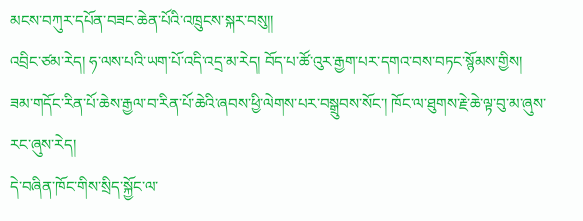མངས་བཀུར་དཔོན་བཟང་ཆེན་པོའི་འཁྲུངས་སྐར་བསུ།།
འབྲིང་ཙམ་རེད། ཧ་ལས་པའི་ཡག་པོ་འདི་འདྲ་མ་རེད། བོད་པ་ཚོ་འུར་རྒྱག་པར་དགའ་བས་བཏང་སྙོམས་གྱིས།
ཟམ་གདོང་རིན་པོ་ཆེས་རྒྱལ་བ་རིན་པོ་ཆེའི་ཞབས་ཕྱི་ལེགས་པར་བསྒྲུབས་སོང་། ཁོང་ལ་ཐུགས་རྗེ་ཆེ་ལྟ་བུ་མ་ཞུས་རང་ཞུས་རེད།
དེ་བཞིན་ཁོང་གིས་སྲིད་སྐྱོང་ལ་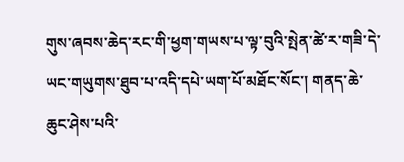གུས་ཞབས་ཆེད་རང་གི་ཕྱག་གཡས་པ་ལྟ་བུའི་སྤེན་ཚེ་ར་གཟི་དེ་ཡང་གཡུགས་ཐུབ་པ་འདི་དཔེ་ཡག་པོ་མཐོང་སོང་། གནད་ཆེ་ཆུང་ཤེས་པའི་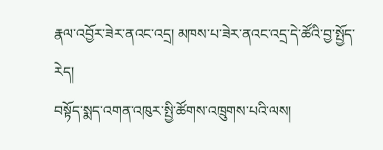རྣལ་འབྱོར་ཟེར་ནའང་འདྲ། མཁས་པ་ཟེར་ནའང་འདྲ་དེ་ཚོའི་བྱ་སྤྱོད་རེད།
བསྟོད་སྨད་འགན་འཁུར་སྤྱི་ཚོགས་འཁྲུགས་པའི་ལས།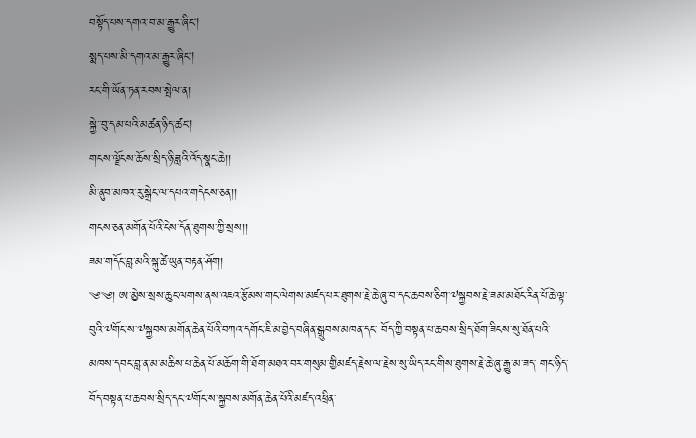བསྟོད་པས་དགའ་བ་མ་རྒྱུར་ཞིང།
སྨད་པས་མི་དགའ་མ་རྒྱུར་ཞིང།
རང་གི་ཡོན་ཏན་རབས་སྤེལ་ན།
སྐྱེ་་བུ་དམ་པའི་མཚན་ཉིད་ཚང།
གངས་ལྗོངས་ཆོས་སྲིད་ཉི་ཟླའི་འོད་སྣང་ཆེ།།
མི་ནུབ་མཁའ་རུ་སྒྲེང་ལ་དཔའ་གདེངས་ཅན།།
གངས་ཅན་མགོན་པོའི་ངེས་དོན་ཐུགས་ཀྱི་སྲས།།
ཟམ་གདོང་བླ་མའི་སྐུ་ཚེ་ཡུན་བརྟན་ཤོག།
༄༄། ཨ་མྱེས་སྲས་ཆུང་ལགས་ནས་འཇའ་རྩོམས་གང་ལེགས་མཛད་པར་ཐུགས་རྗེ་ཆེ་ཞུ་བ་དང་ཆབས་ཅིག་༧སྐྱབས་རྗེ་ཟམ་མཐོང་རིན་པོ་ཆེ་ལྟ་བུའི་༧གོང་ས་༧སྐྱབས་མགོན་ཆེན་པོའི་བཀའ་དགོང་ཇི་མ་བྱེད་བཞིན་སྒྲུབས་མཁན་དང་ བོད་ཀྱི་བསྟན་པ་ཆབས་སྲིད་ཐོག་ཟིངས་སུ་ཐོན་པའི་མཁས་དབང་བླ་ན་མ་མཆིས་པ་ཆེན་པོ་མཆོག་གི་ཐོག་མཐའ་བར་གསུམ་གྱིམཛད་རྗེས་ལ་རྗེས་སུ་ཡིད་རང་གིས་ཐུགས་རྗེ་ཆེ་ཞུ་རྒྱུ་མ་ཟད་ གང་ཉིད་བོད་བསྟན་པ་ཆབས་སྲིད་དང་༧གོང་ས་སྐྱབས་མགོན་ཆེན་པོའི་མཛད་འཕྲིན་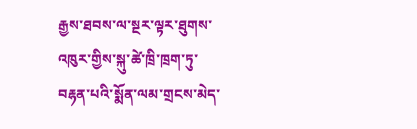རྒྱས་ཐབས་ལ་སྔར་ལྟར་ཐུགས་འཁུར་གྱིས་སྐུ་ཚེ་ཁྲི་ཁྲག་ཏུ་བརྷན་པའི་སྨོན་ལམ་གྲངས་མེད་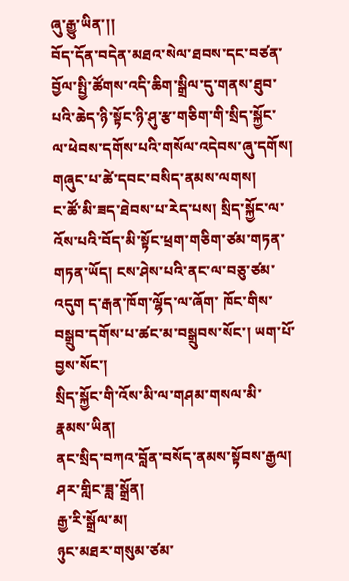ཞུ་རྒྱུ་ཡིན་།།
བོད་དོན་བདེན་མཐའ་སེལ་ཐབས་དང་བཙན་བྱོལ་སྤྱི་ཚོགས་འདི་ཆིག་སྒྲིལ་དུ་གནས་ཐུབ་པའི་ཆེད་ཉི་སྟོང་ཉི་ཤུ་རྩ་གཅིག་གི་སྲིད་སྐྱོང་ལ་ཕེབས་དགོས་པའི་གསོལ་འདེབས་ཞུ་དགོས།
གཞུང་པ་ཚེ་དབང་བསིད་ནམས་ལགས།
ང་ཚོ་མི་ཟད་ཐེབས་པ་རེད་པས། སྲིད་སྐྱོང་ལ་འོས་པའི་བོད་མི་སྟོང་ཕྲག་གཅིག་ཙམ་གཏན་གཏན་ཡོད། ངས་ཤེས་པའི་ནང་ལ་བཅུ་ཙམ་འདུག ད་རྒན་ཁོག་ལྷོད་ལ་ཞོག་ ཁོང་གིས་བསྒྲུབ་དགོས་པ་ཚང་མ་བསྒྲུབས་སོང་། ཡག་པོ་བྱས་སོང་།
སྲིད་སྐྱོང་གི་འོས་མི་ལ་གཤམ་གསལ་མི་རྣམས་ཡིན།
ནང་སྲིད་བཀའ་བློན་བསོད་ནམས་སྟོབས་རྒྱལ།
ཤར་གླིང་ཟླ་སྒྲོན།
རྒྱ་རི་སྒྲོལ་མ།
ཉུང་མཐར་གསུམ་ཙམ་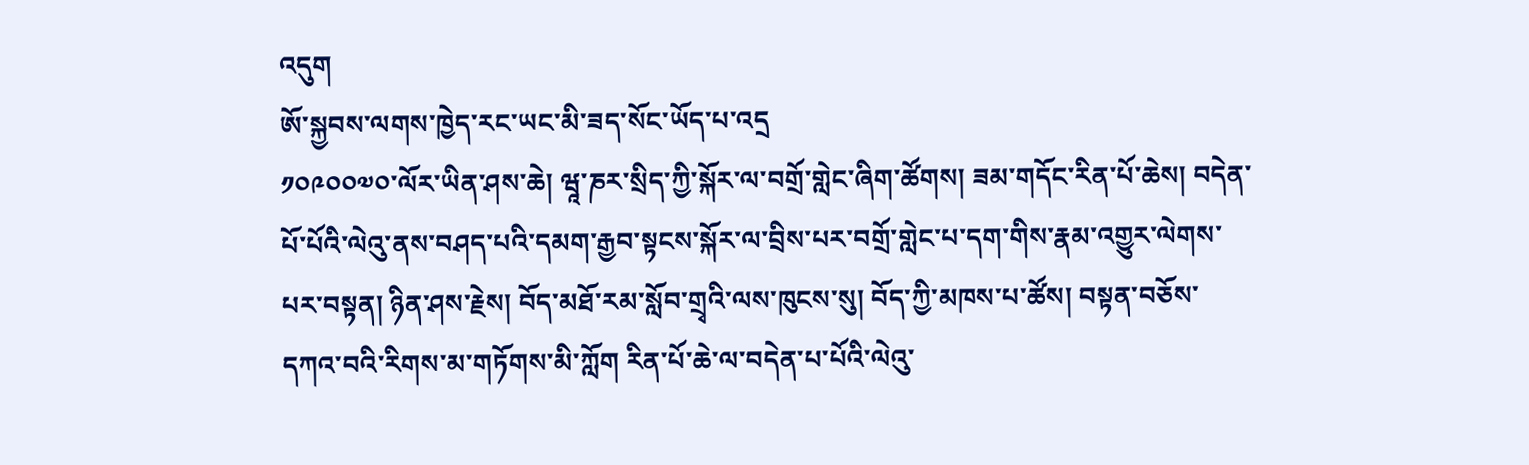འདུག
ཨོ་སྐྱབས་ལགས་ཁྱེད་རང་ཡང་མི་ཟད་སོང་ཡོད་པ་འདྲ
༡༠༩༠༠༧༠་ལོར་ཡིན་ཤས་ཆེ། ཝཱ་ཎཪ་སྲིད་ཀྱི་སྐོར་ལ་བགྲོ་གླེང་ཞིག་ཚོགས། ཟམ་གདོང་རིན་པོ་ཆེས། བདེན་པོ་པོའི་ལེའུ་ནས་བཤད་པའི་དམག་རྒྱབ་སྟངས་སྐོར་ལ་བྲིས་པར་བགྲོ་གླེང་པ་དག་གིས་རྣམ་འགྱུར་ལེགས་པར་བསྟན། ཉིན་ཤས་རྗེས། བོད་མཐོ་རམ་སློབ་གྲྭའི་ལས་ཁུངས་སུ། བོད་ཀྱི་མཁས་པ་ཚོས། བསྟན་བཅོས་དཀའ་བའི་རིགས་མ་གཏོགས་མི་ཀློག རིན་པོ་ཆེ་ལ་བདེན་པ་པོའི་ལེའུ་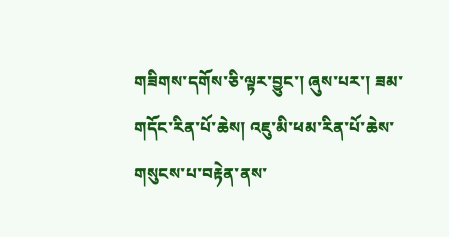གཟིགས་དགོས་ཅི་ལྟར་བྱུང་། ཞུས་པར་། ཟམ་གདོང་རིན་པོ་ཆེས། འཇུ་མི་ཕམ་རིན་པོ་ཆེས་གསུངས་པ་བརྟེན་ནས་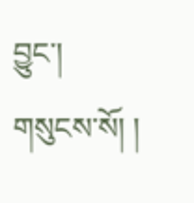བྱུང་། གསུངས་སོ། །